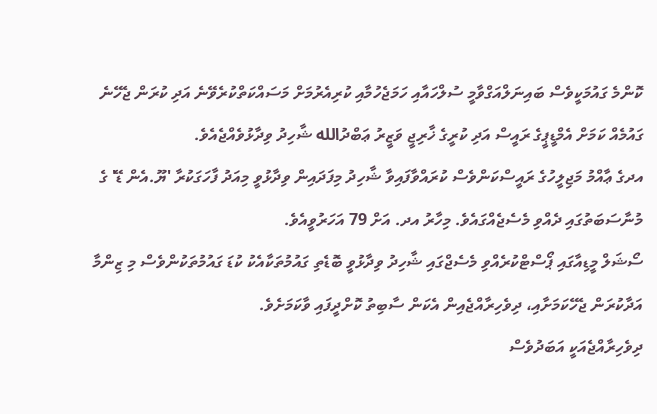ކޮންމެ ގައުމަކީވެސް ބައިނަލްއަގްވާމީ ސުލްހައާއި ހަމަޖެހުމާއި ކުރިއެރުމަށް މަސައްކަތްކުރެވޭނެ އަދި ކުރަން ޖެހޭނެ ގައުމެއް ކަމަށް އެމްޑީޕީގެ ރައީސް އަދި ކުރީގެ ޚާރިޖީ ވަޒީރު ޢަބްދުالله ޝާހިދު ވިދާޅުވެއްޖެއެވެ.
އދގެ ޢާއްމު މަޖިލީހުގެ ރައީސްކަންވެސް ކުރައްވާފައިވާ ޝާހިދު މިފަދައިން ވިދާޅުވީ މިއަދު ފާހަގަކުރާ 'ޔޫ.އެން ޑޭ' ގެ މުނާސަބަތުގައި ދެއްވި މެސެޖެއްގައެވެ. މިހާރު އދ. އަށް 79 އަހަރުވީއެވެ.
ސޯޝަލް މީޑިއާގައި ޕޯސްޓްކުރެއްވި މެސެޖްގައި ޝާހިދު ވިދާޅުވީ ބޮޑެތި ގައުމުތަކާއެކު ކުޑަ ގައުމުތަކުންވެސް މި ޒިންމާ އަދާކުރަން ޖެހޭކަމަށާއި، ދިވެހިރާއްޖެއިން އެކަން ސާބިތު ކޮށްދީފައި ވާކަމަށެވެ.
ދިވެހިރާއްޖެއަކީ އަބަދުވެސް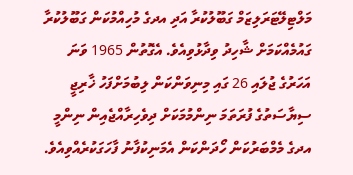މަލްޓިލޭޓަރަލިޒަމް ގަބޫލުކުރާ އަދި އދގެ މުހިއްމުކަން ގަބޫލުކުރާ ގައުމެއްކަމަށް ޝާހިދު ވިދާޅުވިއެވެ. އެގޮތުން 1965 ވަނަ އަހަރުގެ ޖުލައި 26 ގައި މިނިވަންކަން ލިބުމަށްފަހު ޚާރިޖީ ސިޔާސަތުގެ ފުރަތަމަ ނިންމުމަކަށް ދިވެހިރާއްޖެއިން ނިންމީ އދގެ މެމްބަރުކަން ހޯދަންކަން އެމަނިކުފާނު ފާހަގަކުރެއްވިއެވެ.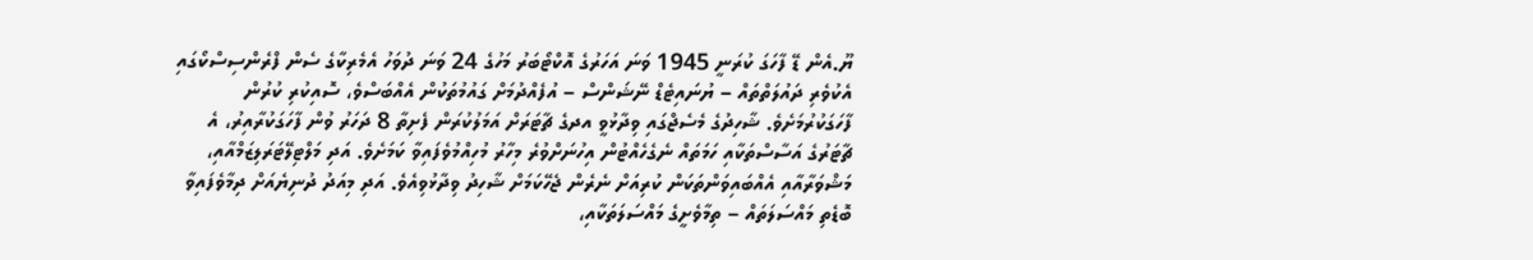ޔޫ.އެން ޑޭ ފާހަގަ ކުރަނީ 1945 ވަނަ އަހަރުގެ އޮކްޓޯބަރު މަހުގެ 24 ވަނަ ދުވަހު އެމެރިކާގެ ސެން ފްރެންސިސްކޯގައި އެކުވެރި ދައުލަތްތައް – ޔުނައިޓެޑް ނޭޝަންސް – އުފެއްދުމަށް ގައުމުތަކުން އެއްބަސްވެ، ސޮއިކުރި ކުރުން ފާހަގަކުރުމަށެވެ. ޝާހިދުގެ މެސެޖްގައި ވިދާޅުވީ އދގެ ޗާޓަރަށް އަމަލުކުރަން ފެށިތާ 8 ދަހަރު ވުން ފާހަގަކުރާއިރު، އެ ޗާޓަރުގެ އަސާސްތަކާއި ހަމަތައް ނެގެހެއްޓުން އިހުނަށްވުރެ މިހާރު މުހިއްމުވެފައިވާ ކަމަށެވެ. އަދި މަލްޓިލޭޓަރަލިޒަމްއާއި، މަޝްވަރާއާއި އެއްބައިވަންތަކަން ކުރިއަށް ނެރެން ޖެހޭކަމަށް ޝާހިދު ވިދާޅުވިއެވެ. އަދި މިއަދު ދުނިޔެއަށް ދިމާވެފައިވާ ބޮޑެތި މައްސަލަތައް – ތިމާވެށީގެ މައްސަލަތަކާއި،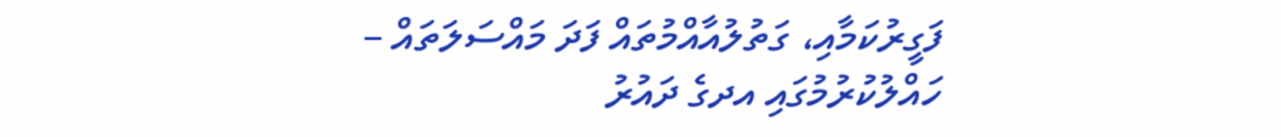ފަގީރުކަމާއި، ގަތުލުއާއްމުތައް ފަދަ މައްސަލަތައް – ހައްލުކުރުމުގައި އދގެ ދައުރު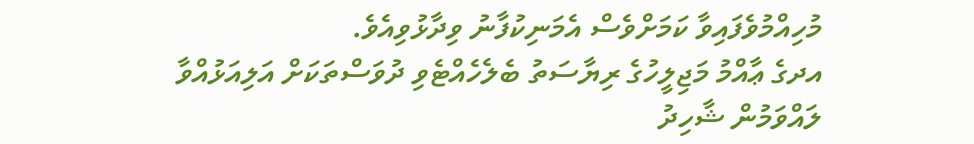މުހިއްމުވެފައިވާ ކަމަށްވެސް އެމަނިކުފާނު ވިދާޅުވިއެވެ.
އދގެ ޢާއްމު މަޖިލީހުގެ ރިޔާސަތު ބެލެހެއްޓެވި ދުވަސްތަކަށް އަލިއަޅުއްވާ ލައްވަމުން ޝާހިދު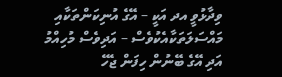ވިދާޅުވީ އދ އަކީ – އޭގެ އުނިކަންތަކާއި މައްސަލަތަކާއެކުވެސް – އަދިވެސް މުހިއްމު އަދި އޭގެ ބޭނުން ހިފަން ޖެހޭ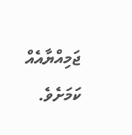ޖަމިއްޔާއެއް ކަމަށެވެ.